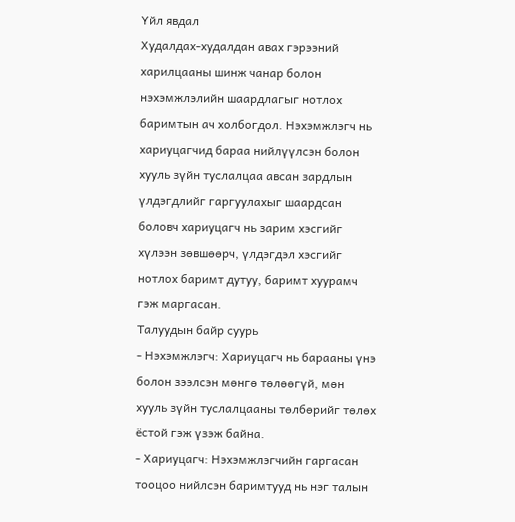Үйл явдал
Худалдах-худалдан авах гэрээний харилцааны шинж чанар болон нэхэмжлэлийн шаардлагыг нотлох баримтын ач холбогдол. Нэхэмжлэгч нь хариуцагчид бараа нийлүүлсэн болон хууль зүйн туслалцаа авсан зардлын үлдэгдлийг гаргуулахыг шаардсан боловч хариуцагч нь зарим хэсгийг хүлээн зөвшөөрч, үлдэгдэл хэсгийг нотлох баримт дутуу, баримт хуурамч гэж маргасан.
Талуудын байр суурь
- Нэхэмжлэгч: Хариуцагч нь барааны үнэ болон зээлсэн мөнгө төлөөгүй, мөн хууль зүйн туслалцааны төлбөрийг төлөх ёстой гэж үзэж байна.
- Хариуцагч: Нэхэмжлэгчийн гаргасан тооцоо нийлсэн баримтууд нь нэг талын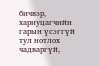бичвэр, хариуцагчийн гарын үсэггүй тул нотлох чадваргүй,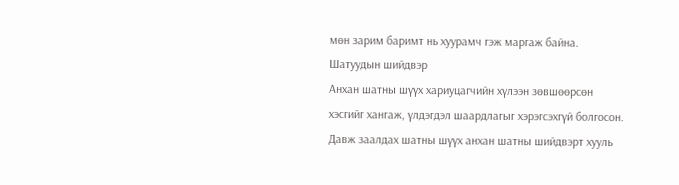мөн зарим баримт нь хуурамч гэж маргаж байна.
Шатуудын шийдвэр
Анхан шатны шүүх хариуцагчийн хүлээн зөвшөөрсөн хэсгийг хангаж, үлдэгдэл шаардлагыг хэрэгсэхгүй болгосон. Давж заалдах шатны шүүх анхан шатны шийдвэрт хууль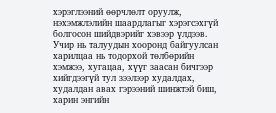хэрэглээний өөрчлөлт оруулж, нэхэмжлэлийн шаардлагыг хэрэгсэхгүй болгосон шийдвэрийг хэвээр үлдээв. Учир нь талуудын хооронд байгуулсан харилцаа нь тодорхой төлбөрийн хэмжээ, хугацаа, хүүг заасан бичгээр хийгдээгүй тул зээлээр худалдах, худалдан авах гэрээний шинжтэй биш, харин энгийн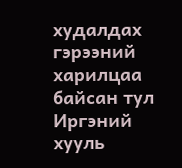худалдах гэрээний харилцаа байсан тул Иргэний хууль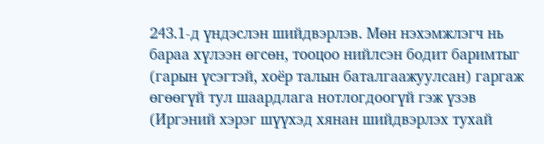243.1-д үндэслэн шийдвэрлэв. Мөн нэхэмжлэгч нь бараа хүлээн өгсөн, тооцоо нийлсэн бодит баримтыг (гарын үсэгтэй, хоёр талын баталгаажуулсан) гаргаж өгөөгүй тул шаардлага нотлогдоогүй гэж үзэв (Иргэний хэрэг шүүхэд хянан шийдвэрлэх тухай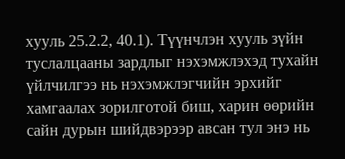хууль 25.2.2, 40.1). Түүнчлэн хууль зүйн туслалцааны зардлыг нэхэмжлэхэд тухайн үйлчилгээ нь нэхэмжлэгчийн эрхийг хамгаалах зорилготой биш, харин өөрийн сайн дурын шийдвэрээр авсан тул энэ нь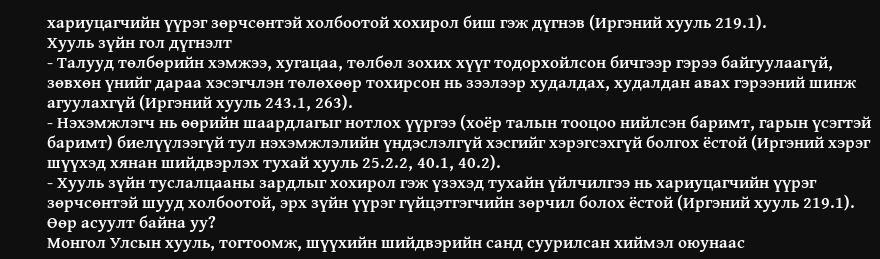хариуцагчийн үүрэг зөрчсөнтэй холбоотой хохирол биш гэж дүгнэв (Иргэний хууль 219.1).
Хууль зүйн гол дүгнэлт
- Талууд төлбөрийн хэмжээ, хугацаа, төлбөл зохих хүүг тодорхойлсон бичгээр гэрээ байгуулаагүй, зөвхөн үнийг дараа хэсэгчлэн төлөхөөр тохирсон нь зээлээр худалдах, худалдан авах гэрээний шинж агуулахгүй (Иргэний хууль 243.1, 263).
- Нэхэмжлэгч нь өөрийн шаардлагыг нотлох үүргээ (хоёр талын тооцоо нийлсэн баримт, гарын үсэгтэй баримт) биелүүлээгүй тул нэхэмжлэлийн үндэслэлгүй хэсгийг хэрэгсэхгүй болгох ёстой (Иргэний хэрэг шүүхэд хянан шийдвэрлэх тухай хууль 25.2.2, 40.1, 40.2).
- Хууль зүйн туслалцааны зардлыг хохирол гэж үзэхэд тухайн үйлчилгээ нь хариуцагчийн үүрэг зөрчсөнтэй шууд холбоотой, эрх зүйн үүрэг гүйцэтгэгчийн зөрчил болох ёстой (Иргэний хууль 219.1).
Өөр асуулт байна уу?
Монгол Улсын хууль, тогтоомж, шүүхийн шийдвэрийн санд суурилсан хиймэл оюунаас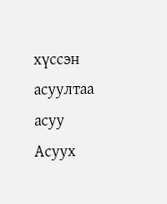хүссэн асуултаа асуу
Асуух